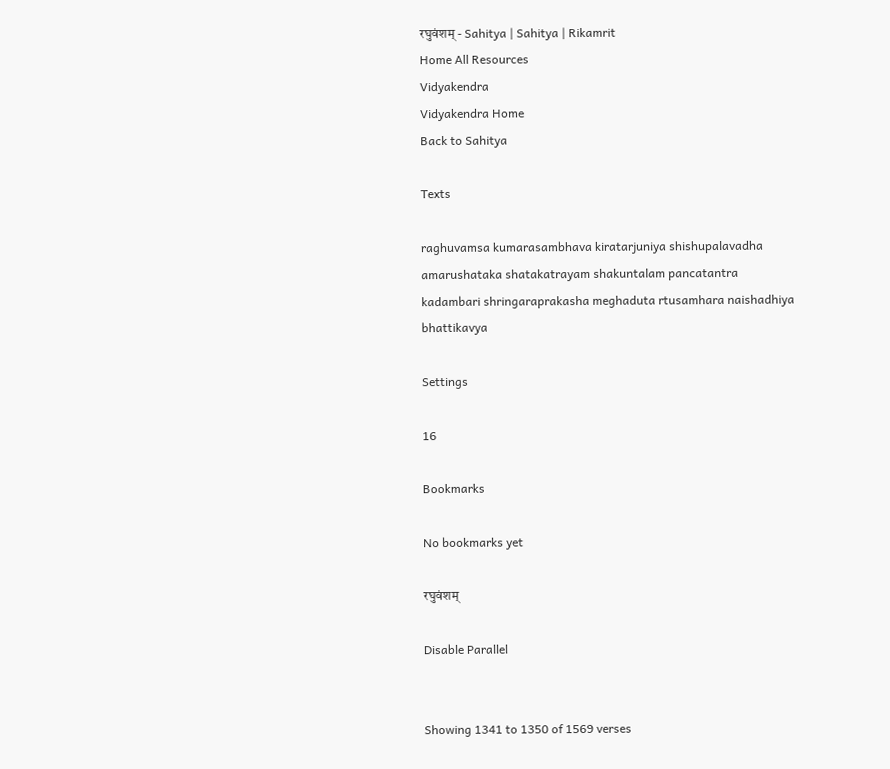रघुवंशम् - Sahitya | Sahitya | Rikamrit
Home All Resources
Vidyakendra
Vidyakendra Home
Back to Sahitya

Texts

raghuvamsa kumarasambhava kiratarjuniya shishupalavadha amarushataka shatakatrayam shakuntalam pancatantra kadambari shringaraprakasha meghaduta rtusamhara naishadhiya bhattikavya

Settings

16

Bookmarks

No bookmarks yet

रघुवंशम्

Disable Parallel


Showing 1341 to 1350 of 1569 verses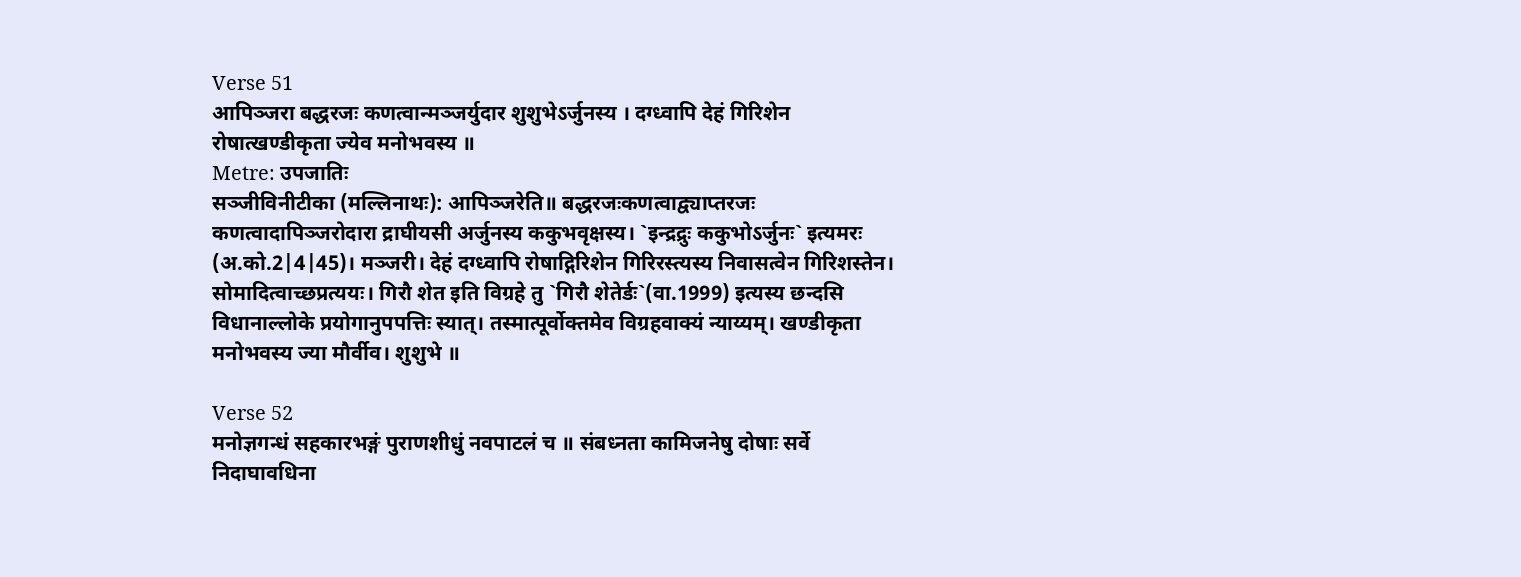Verse 51
आपिञ्जरा बद्धरजः कणत्वान्मञ्जर्युदार शुशुभेऽर्जुनस्य । दग्ध्वापि देहं गिरिशेन रोषात्खण्डीकृता ज्येव मनोभवस्य ॥
Metre: उपजातिः
सञ्जीविनीटीका (मल्लिनाथः): आपिञ्जरेति॥ बद्धरजःकणत्वाद्व्याप्तरजः कणत्वादापिञ्जरोदारा द्राघीयसी अर्जुनस्य ककुभवृक्षस्य। `इन्द्रद्रुः ककुभोऽर्जुनः` इत्यमरः (अ.को.2|4|45)। मञ्जरी। देहं दग्ध्वापि रोषाद्गिरिशेन गिरिरस्त्यस्य निवासत्वेन गिरिशस्तेन। सोमादित्वाच्छप्रत्ययः। गिरौ शेत इति विग्रहे तु `गिरौ शेतेर्डः`(वा.1999) इत्यस्य छन्दसि विधानाल्लोके प्रयोगानुपपत्तिः स्यात्। तस्मात्पूर्वोक्तमेव विग्रहवाक्यं न्याय्यम्। खण्डीकृता मनोभवस्य ज्या मौर्वीव। शुशुभे ॥

Verse 52
मनोज्ञगन्धं सहकारभङ्गं पुराणशीधुं नवपाटलं च ॥ संबध्नता कामिजनेषु दोषाः सर्वे निदाघावधिना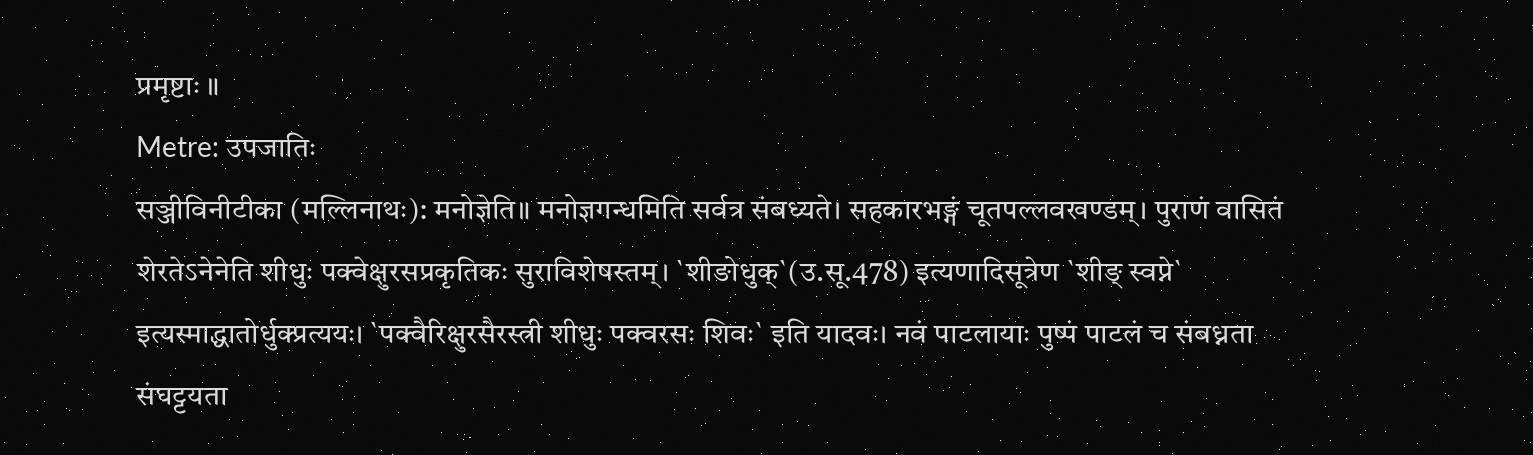प्रमृष्टाः ॥
Metre: उपजातिः
सञ्जीविनीटीका (मल्लिनाथः): मनोज्ञेति॥ मनोज्ञगन्धमिति सर्वत्र संबध्यते। सहकारभङ्गं चूतपल्लवखण्डम्। पुराणं वासितं शेरतेऽनेनेति शीधुः पक्वेक्षुरसप्रकृतिकः सुराविशेषस्तम्। `शीङोधुक्`(उ.सू.478) इत्यणादिसूत्रेण `शीङ् स्वप्ने` इत्यस्माद्धातोर्धुक्प्रत्ययः। `पक्वैरिक्षुरसैरस्त्री शीधुः पक्वरसः शिवः` इति यादवः। नवं पाटलायाः पुष्पं पाटलं च संबध्नता संघट्टयता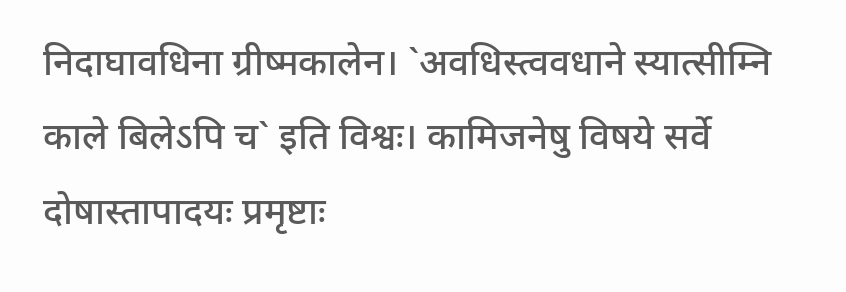निदाघावधिना ग्रीष्मकालेन। `अवधिस्त्ववधाने स्यात्सीम्नि काले बिलेऽपि च` इति विश्वः। कामिजनेषु विषये सर्वे दोषास्तापादयः प्रमृष्टाः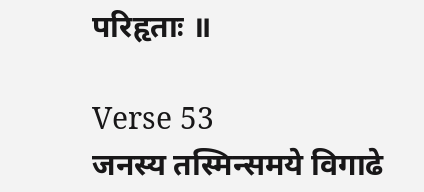परिहृताः ॥

Verse 53
जनस्य तस्मिन्समये विगाढे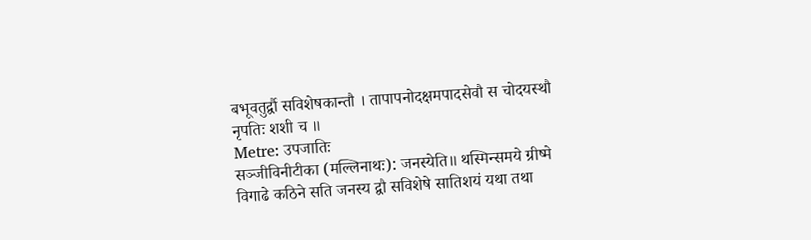बभूवतुर्द्वौ सविशेषकान्तौ । तापापनोदक्षमपादसेवौ स चोदयस्थौ नृपतिः शशी च ॥
Metre: उपजातिः
सञ्जीविनीटीका (मल्लिनाथः): जनस्येति॥ थस्मिन्समये ग्रीष्मे विगाढे कठिने सति जनस्य द्वौ सविशेषे सातिशयं यथा तथा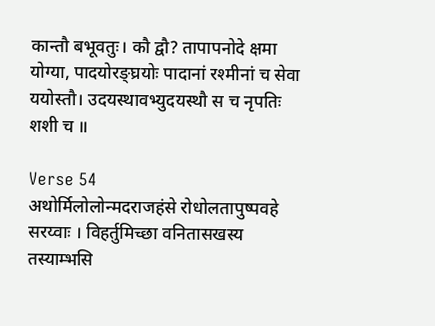कान्तौ बभूवतुः। कौ द्वौ? तापापनोदे क्षमा योग्या, पादयोरङ्घ्रयोः पादानां रश्मीनां च सेवा ययोस्तौ। उदयस्थावभ्युदयस्थौ स च नृपतिः शशी च ॥

Verse 54
अथोर्मिलोलोन्मदराजहंसे रोधोलतापुष्पवहे सरय्वाः । विहर्तुमिच्छा वनितासखस्य तस्याम्भसि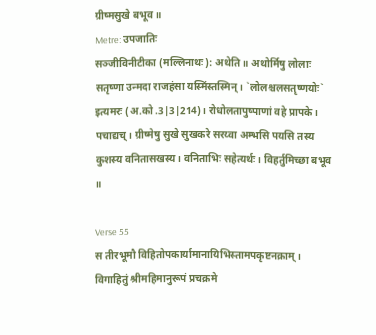ग्रीष्मसुखे बभूव ॥
Metre: उपजातिः
सञ्जीविनीटीका (मल्लिनाथः): अथेति॥ अथोर्मिषु लोलाः सतृष्णा उन्मदा राजहंसा यस्मिंस्तस्मिन्। `लोलश्चलसतृष्णयोः` इत्यमरः (अ.को.3|3|214)। रोधोलतापुष्पाणां वहे प्रापके। पचाद्यच्। ग्रीष्मेषु सुखे सुखकरे सरय्वा अम्भसि पयसि तस्य कुशस्य वनितासखस्य। वनिताभिः सहेत्यर्थः। विहर्तुमिच्छा बभूव ॥

Verse 55
स तीरभूमौ विहितोपकार्यामानायिभिस्तामपकृष्टनक्राम् । विगाहितुं श्रीमहिमानुरूपं प्रचक्रमे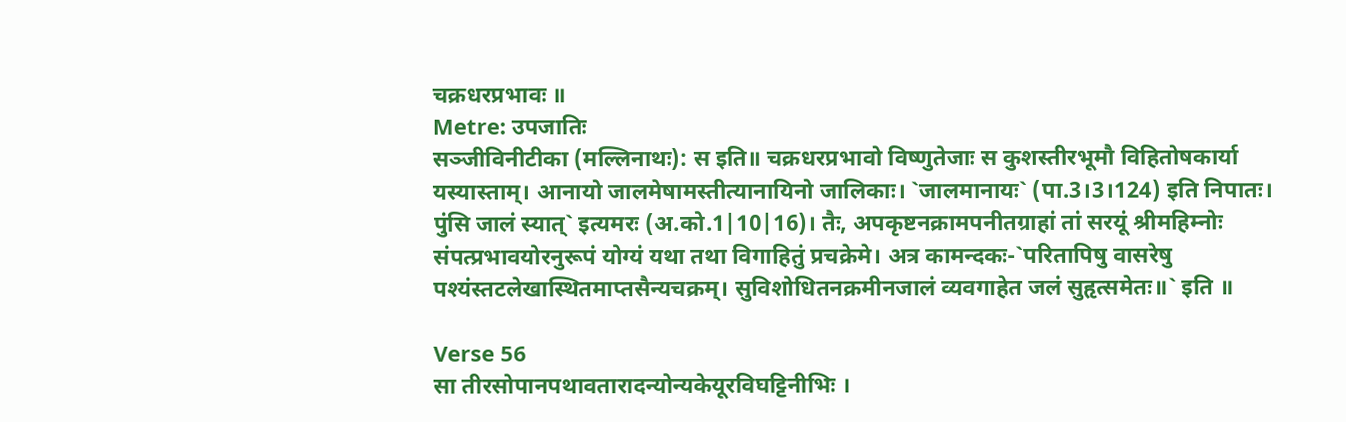चक्रधरप्रभावः ॥
Metre: उपजातिः
सञ्जीविनीटीका (मल्लिनाथः): स इति॥ चक्रधरप्रभावो विष्णुतेजाः स कुशस्तीरभूमौ विहितोषकार्या यस्यास्ताम्। आनायो जालमेषामस्तीत्यानायिनो जालिकाः। `जालमानायः` (पा.3।3।124) इति निपातः। पुंसि जालं स्यात्` इत्यमरः (अ.को.1|10|16)। तैः, अपकृष्टनक्रामपनीतग्राहां तां सरयूं श्रीमहिम्नोः संपत्प्रभावयोरनुरूपं योग्यं यथा तथा विगाहितुं प्रचक्रेमे। अत्र कामन्दकः-`परितापिषु वासरेषु पश्यंस्तटलेखास्थितमाप्तसैन्यचक्रम्। सुविशोधितनक्रमीनजालं व्यवगाहेत जलं सुहृत्समेतः॥` इति ॥

Verse 56
सा तीरसोपानपथावतारादन्योन्यकेयूरविघट्टिनीभिः ।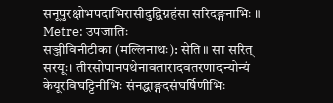सनूपुरक्षोभपदाभिरासीदुद्विग्नहंसा सरिदङ्गनाभिः ॥
Metre: उपजातिः
सञ्जीविनीटीका (मल्लिनाथः): सेति॥ सा सरित् सरयूः। तीरसोपानपथेनावतारादवतरणादन्योन्यं केयूरविघट्टिनीभिः संनद्धाङ्गदसंघर्षिणीभिः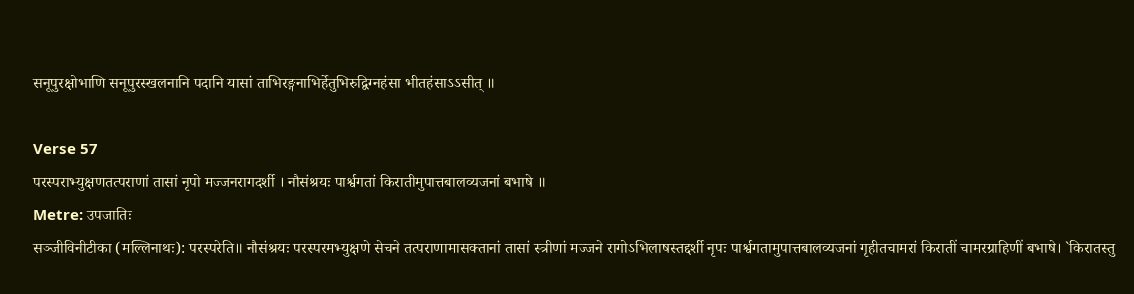सनूपुरक्षोभाणि सनूपुरस्खलनानि पदानि यासां ताभिरङ्गनाभिर्हेतुभिरुद्विग्नहंसा भीतहंसाऽऽसीत् ॥

Verse 57
परस्पराभ्युक्षणतत्पराणां तासां नृपो मज्जनरागदर्शी । नौसंश्रयः पार्श्वगतां किरातीमुपात्तबालव्यजनां बभाषे ॥
Metre: उपजातिः
सञ्जीविनीटीका (मल्लिनाथः): परस्परेति॥ नौसंश्रयः परस्परमभ्युक्षणे सेचने तत्पराणामासक्तानां तासां स्त्रीणां मज्जने रागोऽभिलाषस्तद्दर्शी नृपः पार्श्वगतामुपात्तबालव्यजनां गृहीतचामरां किरातीं चामरग्राहिणीं बभाषे। `किरातस्तु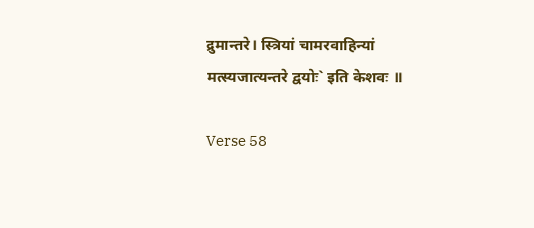द्रुमान्तरे। स्त्रियां चामरवाहिन्यां मत्स्यजात्यन्तरे द्वयोः` इति केशवः ॥

Verse 58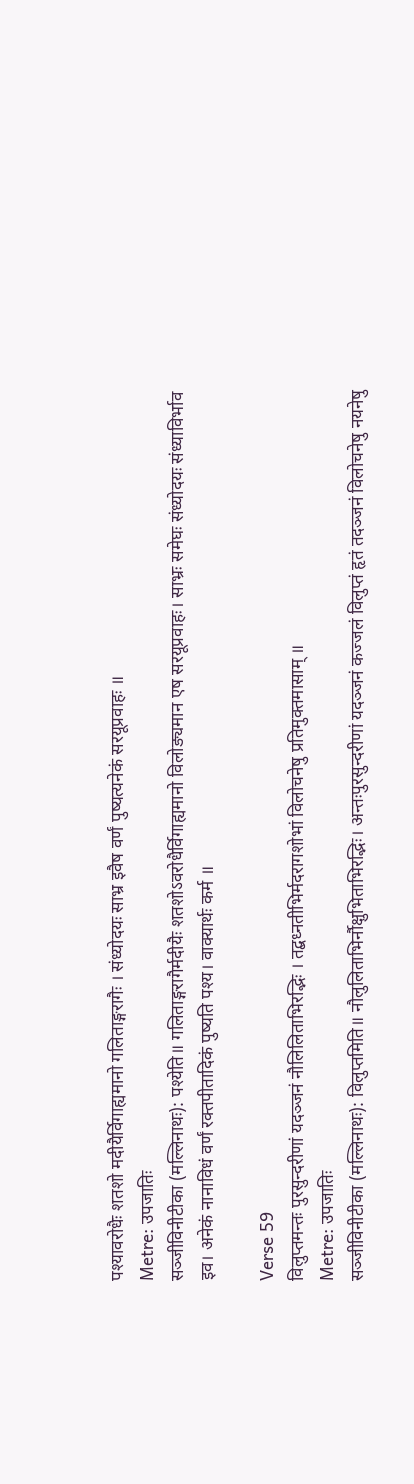पश्यावरोधैः शतशो मदीयैर्विगाह्यमानो गलिताङ्गरागैः । संध्योदयः साभ्र इवैष वर्णं पुष्यत्यनेकं सरयूप्रवाहः ॥
Metre: उपजातिः
सञ्जीविनीटीका (मल्लिनाथः): पश्येति॥ गलिताङ्गरागैर्मदीयैः शतशोऽवरोधैर्विगाह्यमानो विलोङ्यमान एष सरयूप्रवाहः। साभ्रः समेघः संध्योदयः संध्याविर्भाव इव। अनेकं नानाविधं वर्णं रक्तपीतादिकं पुष्यति पश्य। वाक्यार्थः कर्म ॥

Verse 59
विलुप्तमन्तः पुरसुन्दरीणां यदञ्जनं नौलिलिताभिरद्भिः । तद्बध्नतीभिर्मदरागशोभां विलोचनेषु प्रतिमुक्तमासाम् ॥
Metre: उपजातिः
सञ्जीविनीटीका (मल्लिनाथः): विलुप्तमिति॥ नौलुलिताभिर्नौक्षुभिताभिरद्भिः। अन्तःपुरसुन्दरीणां यदञ्जनं कज्जलं विलुप्तं हृतं तदञ्जनं विलोचनेषु नयनेषु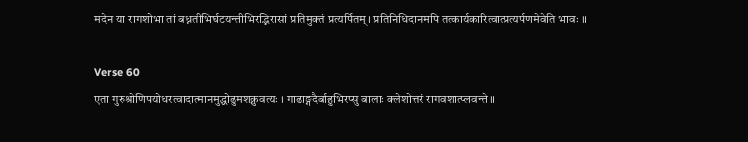मदेन या रागशोभा तां बध्नतीभिर्घटयन्तीभिरद्भिरासां प्रतिमुक्तं प्रत्यर्पितम्। प्रतिनिधिदानमपि तत्कार्यकारित्वात्प्रत्यर्पणमेवेति भावः ॥

Verse 60
एता गुरुश्रोणिपयोधरत्वादात्मानमुद्धोढुमशक्नुवत्यः । गाढाङ्गदैर्बाहुभिरप्सु बालाः क्लेशोत्तरं रागवशात्प्लवन्ते ॥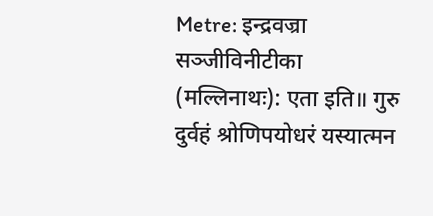Metre: इन्द्रवज्रा
सञ्जीविनीटीका (मल्लिनाथः): एता इति॥ गुरु दुर्वहं श्रोणिपयोधरं यस्यात्मन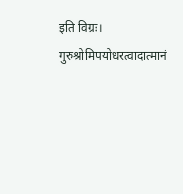इति विग्रः। गुरुश्रोमिपयोधरत्वादात्मानं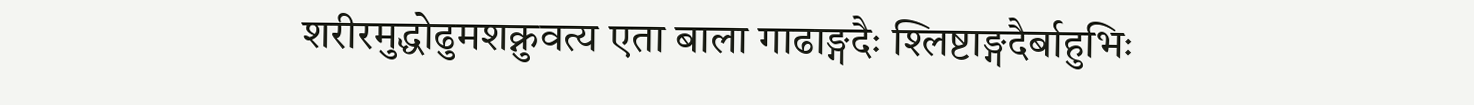शरीरमुद्धोढुमशक्नुवत्य एता बाला गाढाङ्गदैः श्लिष्टाङ्गदैर्बाहुभिः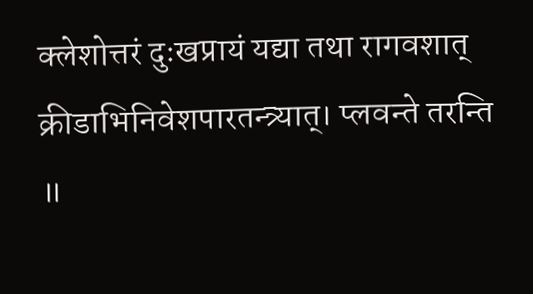क्लेशोत्तरं दुःखप्रायं यद्या तथा रागवशात् क्रीडाभिनिवेशपारतन्त्र्यात्। प्लवन्ते तरन्ति ॥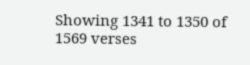Showing 1341 to 1350 of 1569 verses